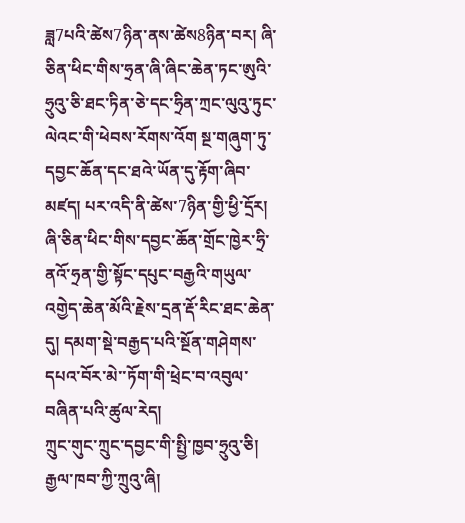ཟླ7པའི་ཚེས7ཉིན་ནས་ཚེས8ཉིན་བར། ཞི་ཅིན་ཕིང་གིས་ཧྲན་ཞི་ཞིང་ཆེན་ཏང་ཨུའི་ཧྲུའུ་ཅི་ཐང་ཏིན་ཅེ་དང་ཧྲིན་ཀྲང་ལུའུ་ཏུང་ལེའང་གི་ཕེབས་རོགས་འོག སྔ་གཞུག་ཏུ་དབྱང་ཆོན་དང་ཐའེ་ཡོན་དུ་རྟོག་ཞིབ་མཛད། པར་འདི་ནི་ཚེས་7ཉིན་གྱི་ཕྱི་དྲོར། ཞི་ཅིན་ཕིང་གིས་དབྱང་ཆོན་གྲོང་ཁྱེར་ཧྲི་ནའོ་ཧྲན་གྱི་སྟོང་དཔུང་བརྒྱའི་གཡུལ་འགྱེད་ཆེན་མོའི་རྗེས་དྲན་རྡོ་རིང་ཐང་ཆེན་དུ། དམག་སྡེ་བརྒྱད་པའི་སྔོན་གཤེགས་དཔའ་བོར་མེ་་ཏོག་གི་ཕྲེང་བ་འབུལ་བཞིན་པའི་ཚུལ་རེད།
ཀྲུང་གུང་ཀྲུང་དབྱང་གི་སྤྱི་ཁྱབ་ཧྲུའུ་ཅི། རྒྱལ་ཁབ་ཀྱི་ཀྲུའུ་ཞི།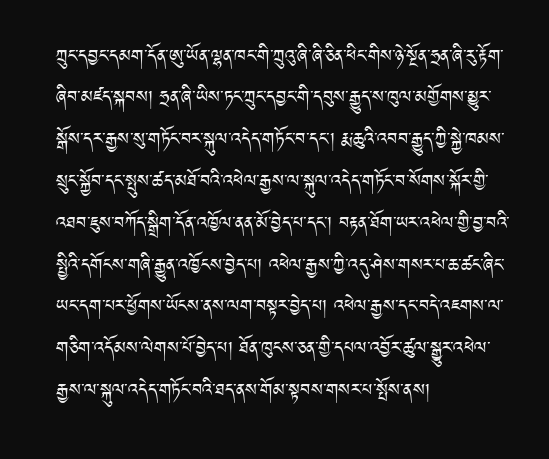ཀྲུང་དབྱང་དམག་དོན་ཨུ་ཡོན་ལྷན་ཁང་གི་ཀྲུའུ་ཞི་ཞི་ཅིན་ཕིང་གིས་ཉེ་སྔོན་ཧྲན་ཞི་རུ་རྟོག་ཞིབ་མཛད་སྐབས། ཧྲན་ཞི་ཡིས་ཏང་ཀྲུང་དབྱང་གི་དབུས་རྒྱུད་ས་ཁུལ་མགྱོགས་མྱུར་སྒོས་དར་རྒྱས་སུ་གཏོང་བར་སྐུལ་འདེད་གཏོང་བ་དང་། རྨ་ཆུའི་འབབ་རྒྱུད་ཀྱི་སྐྱེ་ཁམས་སྲུང་སྐྱོབ་དང་སྤུས་ཚད་མཐོ་བའི་འཕེལ་རྒྱས་ལ་སྐུལ་འདེད་གཏོང་བ་སོགས་སྐོར་གྱི་འཐབ་ཇུས་བཀོད་སྒྲིག་དོན་འཁྱོལ་ནན་མོ་བྱེད་པ་དང་། བརྟན་ཐོག་ཡར་འཕེལ་གྱི་བྱ་བའི་སྤྱིའི་དགོངས་གཞི་རྒྱུན་འཁྱོངས་བྱེད་པ། འཕེལ་རྒྱས་ཀྱི་འདུ་ཤེས་གསར་པ་ཆ་ཚང་ཞིང་ཡང་དག་པར་ཕྱོགས་ཡོངས་ནས་ལག་བསྟར་བྱེད་པ། འཕེལ་རྒྱས་དང་བདེ་འཇགས་ལ་གཅིག་འདོམས་ལེགས་པོ་བྱེད་པ། ཐོན་ཁུངས་ཅན་གྱི་དཔལ་འབྱོར་ཚུལ་སྒྱུར་འཕེལ་རྒྱས་ལ་སྐུལ་འདེད་གཏོང་བའི་ཐད་ནས་གོམ་སྟབས་གསར་པ་སྤོས་ནས།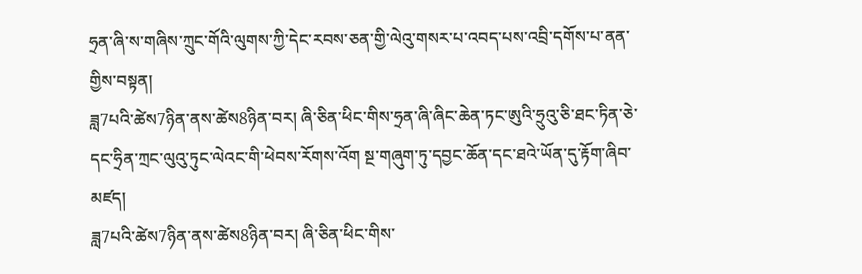ཧྲན་ཞི་ས་གཞིས་ཀྲུང་གོའི་ལུགས་ཀྱི་དེང་རབས་ཅན་གྱི་ལེའུ་གསར་པ་འབད་པས་འབྲི་དགོས་པ་ནན་གྱིས་བསྟན།
ཟླ7པའི་ཚེས7ཉིན་ནས་ཚེས8ཉིན་བར། ཞི་ཅིན་ཕིང་གིས་ཧྲན་ཞི་ཞིང་ཆེན་ཏང་ཨུའི་ཧྲུའུ་ཅི་ཐང་ཏིན་ཅེ་དང་ཧྲིན་ཀྲང་ལུའུ་ཏུང་ལེའང་གི་ཕེབས་རོགས་འོག སྔ་གཞུག་ཏུ་དབྱང་ཆོན་དང་ཐའེ་ཡོན་དུ་རྟོག་ཞིབ་མཛད།
ཟླ7པའི་ཚེས7ཉིན་ནས་ཚེས8ཉིན་བར། ཞི་ཅིན་ཕིང་གིས་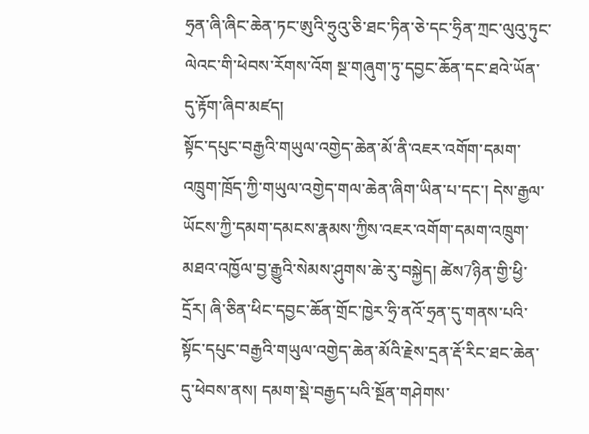ཧྲན་ཞི་ཞིང་ཆེན་ཏང་ཨུའི་ཧྲུའུ་ཅི་ཐང་ཏིན་ཅེ་དང་ཧྲིན་ཀྲང་ལུའུ་ཏུང་ལེའང་གི་ཕེབས་རོགས་འོག སྔ་གཞུག་ཏུ་དབྱང་ཆོན་དང་ཐའེ་ཡོན་དུ་རྟོག་ཞིབ་མཛད།
སྟོང་དཔུང་བརྒྱའི་གཡུལ་འགྱེད་ཆེན་མོ་ནི་འཇར་འགོག་དམག་འཁྲུག་ཁྲོད་ཀྱི་གཡུལ་འགྱེད་གལ་ཆེན་ཞིག་ཡིན་པ་དང་། དེས་རྒྱལ་ཡོངས་ཀྱི་དམག་དམངས་རྣམས་ཀྱིས་འཇར་འགོག་དམག་འཁྲུག་མཐའ་འཁྱོལ་བྱ་རྒྱུའི་སེམས་ཤུགས་ཆེ་རུ་བསྐྱེད། ཚེས7ཉིན་གྱི་ཕྱི་དྲོར། ཞི་ཅིན་ཕིང་དབྱང་ཆོན་གྲོང་ཁྱེར་ཧྲི་ནའོ་ཧྲན་དུ་གནས་པའི་སྟོང་དཔུང་བརྒྱའི་གཡུལ་འགྱེད་ཆེན་མོའི་རྗེས་དྲན་རྡོ་རིང་ཐང་ཆེན་དུ་ཕེབས་ནས། དམག་སྡེ་བརྒྱད་པའི་སྔོན་གཤེགས་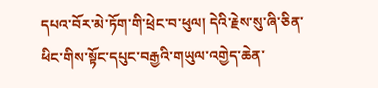དཔའ་བོར་མེ་ཏོག་གི་ཕྲེང་བ་ཕུལ། དེའི་རྗེས་སུ་ཞི་ཅིན་ཕིང་གིས་སྟོང་དཔུང་བརྒྱའི་གཡུལ་འགྱེད་ཆེན་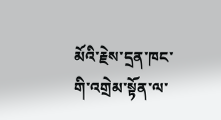མོའི་རྗེས་དྲན་ཁང་གི་འགྲེམ་སྟོན་ལ་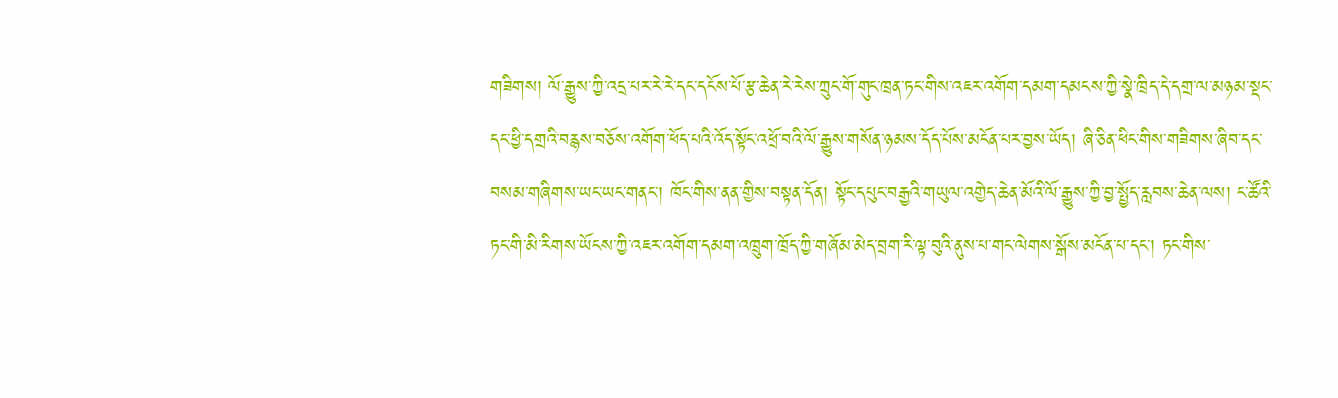གཟིགས། ལོ་རྒྱུས་ཀྱི་འདྲ་པར་རེ་རེ་དང་དངོས་པོ་རྩ་ཆེན་རེ་རེས་ཀྲུང་གོ་གུང་ཁྲན་ཏང་གིས་འཇར་འགོག་དམག་དམངས་ཀྱི་སྣེ་ཁྲིད་དེ་དགྲ་ལ་མཉམ་སྡང་དང་ཕྱི་དགྲའི་བརྙས་བཅོས་འགོག་ཕོད་པའི་འོད་སྟོང་འཕྲོ་བའི་ལོ་རྒྱུས་གསོན་ཉམས་དོད་པོས་མངོན་པར་བྱས་ཡོད། ཞི་ཅིན་ཕིང་གིས་གཟིགས་ཞིབ་དང་བསམ་གཞིགས་ཡང་ཡང་གནང་། ཁོང་གིས་ནན་གྱིས་བསྟན་དོན། སྟོང་དཔུང་བརྒྱའི་གཡུལ་འགྱེད་ཆེན་མོའི་ལོ་རྒྱུས་ཀྱི་བྱ་སྤྱོད་རླབས་ཆེན་ལས། ང་ཚོའི་ཏང་གི་མི་རིགས་ཡོངས་ཀྱི་འཇར་འགོག་དམག་འཁྲུག་ཁྲོད་ཀྱི་གཞོམ་མེད་བྲག་རི་ལྟ་བུའི་ནུས་པ་གང་ལེགས་སྒོས་མངོན་པ་དང་། ཏང་གིས་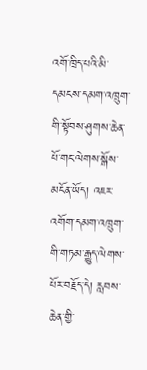འགོ་ཁྲིད་པའི་མི་དམངས་དམག་འཁྲུག་གི་སྟོབས་ཤུགས་ཆེན་པོ་གང་ལེགས་སྒོས་མངོན་ཡོད། འཇར་འགོག་དམག་འཁྲུག་གི་གཏམ་རྒྱུད་ལེགས་པོར་བརྗོད་དེ། རླབས་ཆེན་གྱི་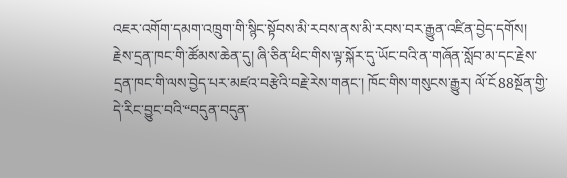འཇར་འགོག་དམག་འཁྲུག་གི་སྙིང་སྟོབས་མི་རབས་ནས་མི་རབས་བར་རྒྱུན་འཛིན་བྱེད་དགོས།
རྗེས་དྲན་ཁང་གི་ཚོམས་ཆེན་དུ། ཞི་ཅིན་ཕིང་གིས་ལྟ་སྐོར་དུ་ཡོང་བའི་ན་གཞོན་སློབ་མ་དང་རྗེས་དྲན་ཁང་གི་ལས་བྱེད་པར་མཛའ་བརྩེའི་བརྗེ་རེས་གནང་། ཁོང་གིས་གསུངས་རྒྱུར། ལོ་ངོ88སྔོན་གྱི་དེ་རིང་བྱུང་བའི་“བདུན་བདུན་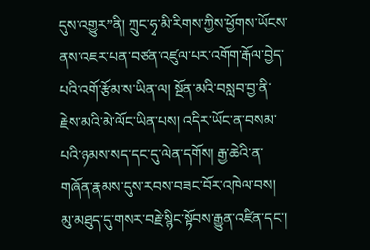དུས་འགྱུར”ནི། ཀྲུང་ཧྭ་མི་རིགས་ཀྱིས་ཕྱོགས་ཡོངས་ནས་འཇར་པན་བཙན་འཛུལ་པར་འགོག་རྒོལ་བྱེད་པའི་འགོ་རྩོམ་ས་ཡིན་ལ། སྔོན་མའི་བསླབ་བྱ་ནི་རྗེས་མའི་མེ་ལོང་ཡིན་པས། འདིར་ཡོང་ན་བསམ་པའི་ཉམས་སད་དང་དུ་ལེན་དགོས། རྒྱ་ཆེའི་ན་གཞོན་རྣམས་དུས་རབས་བཟང་བོར་འཁེལ་བས། མུ་མཐུད་དུ་གསར་བརྗེ་སྙིང་སྟོབས་རྒྱུན་འཛིན་དང་།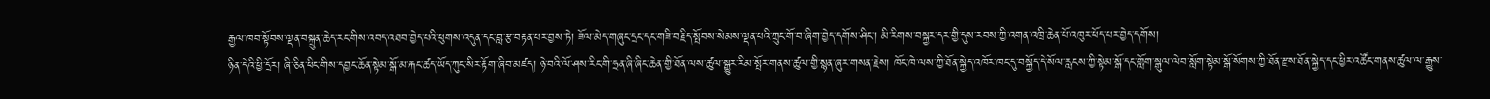རྒྱལ་ཁབ་སྟོབས་ལྡན་བསྐྲུན་ཆེད་རང་གིས་འབད་འཐབ་བྱེད་པའི་ཕུགས་འདུན་དང་བླ་རྩ་བརྟན་པར་བྱས་ཏེ། ཟོལ་མེད་གཞུང་དྲང་དང་གཟི་བརྗིད་སྤོབས་སེམས་ལྡན་པའི་ཀྲུང་གོ་བ་ཞིག་བྱེད་དགོས་ཤིང་། མི་རིགས་བསྐྱར་དར་གྱི་དུས་རབས་ཀྱི་འགན་འཁྲི་ཆེན་པོ་འཁུར་ཕོད་པར་བྱེད་དགོས།
ཉིན་དེའི་ཕྱི་དྲོར། ཞི་ཅིན་ཕིང་གིས་དབྱང་ཆོན་སྟེམ་སྒོ་མ་རྐང་ཚད་ཡོད་ཀུང་སིར་རྟོག་ཞིབ་མཛད། ཉེ་བའི་ལོ་ཤས་རིང་གི་ཧྲན་ཞི་ཞིང་ཆེན་གྱི་ཐོན་ལས་ཚུལ་སྒྱུར་རིམ་སྤོར་གནས་ཚུལ་གྱི་སྙན་ཞུར་གསན་རྗེས། ཁོང་ཁེ་ལས་ཀྱི་ཐོན་སྐྱེད་འཁོར་ཁང་དུ་བསྐྱོད་དེ་སོལ་རླངས་ཀྱི་སྟེམ་སྒོ་དང་གློག་སྒུལ་ལེབ་སློག་སྟེམ་སྒོ་སོགས་ཀྱི་ཐོན་རྫས་ཐོན་སྐྱེད་དང་ཕྱིར་འཚོང་གནས་ཚུལ་ལ་རྒྱུས་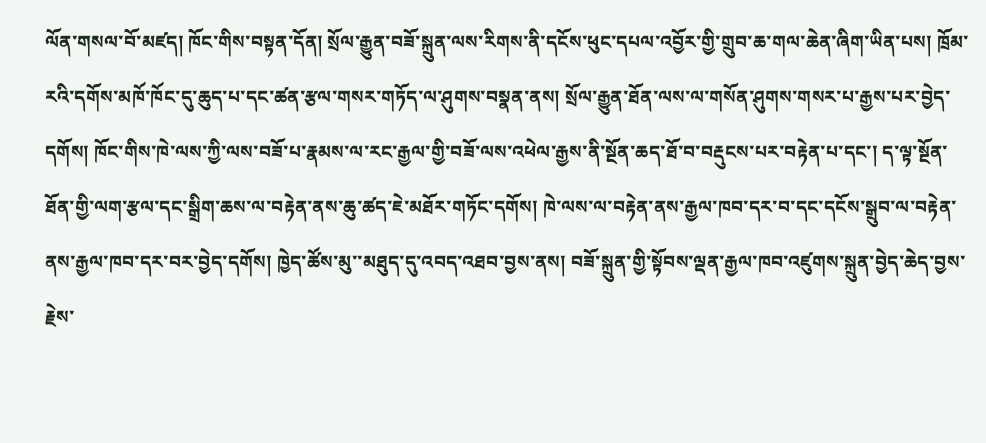ལོན་གསལ་བོ་མཛད། ཁོང་གིས་བསྟན་དོན། སྲོལ་རྒྱུན་བཟོ་སྐྲུན་ལས་རིགས་ནི་དངོས་ཕུང་དཔལ་འབྱོར་གྱི་གྲུབ་ཆ་གལ་ཆེན་ཞིག་ཡིན་པས། ཁྲོམ་རའི་དགོས་མཁོ་ཁོང་དུ་ཆུད་པ་དང་ཚན་རྩལ་གསར་གཏོད་ལ་ཤུགས་བསྣན་ནས། སྲོལ་རྒྱུན་ཐོན་ལས་ལ་གསོན་ཤུགས་གསར་པ་རྒྱས་པར་བྱེད་དགོས། ཁོང་གིས་ཁེ་ལས་ཀྱི་ལས་བཟོ་པ་རྣམས་ལ་རང་རྒྱལ་གྱི་བཟོ་ལས་འཕེལ་རྒྱས་ནི་སྔོན་ཆད་ཐོ་བ་བརྡུངས་པར་བརྟེན་པ་དང་། ད་ལྟ་སྔོན་ཐོན་གྱི་ལག་རྩལ་དང་སྒྲིག་ཆས་ལ་བརྟེན་ནས་ཆུ་ཚད་ཇེ་མཐོར་གཏོང་དགོས། ཁེ་ལས་ལ་བརྟེན་ནས་རྒྱལ་ཁབ་དར་བ་དང་དངོས་སྒྲུབ་ལ་བརྟེན་ནས་རྒྱལ་ཁབ་དར་བར་བྱེད་དགོས། ཁྱེད་ཚོས་མུ་་མཐུད་དུ་འབད་འཐབ་བྱས་ནས། བཟོ་སྐྲུན་གྱི་སྟོབས་ལྡན་རྒྱལ་ཁབ་འཛུགས་སྐྲུན་བྱེད་ཆེད་བྱས་རྗེས་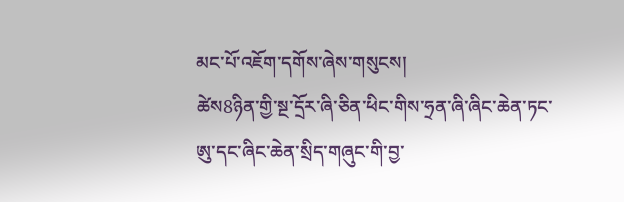མང་པོ་འཇོག་དགོས་ཞེས་གསུངས།
ཚེས8ཉིན་གྱི་སྔ་དྲོར་ཞི་ཅིན་ཕིང་གིས་ཧྲན་ཞི་ཞིང་ཆེན་ཏང་ཨུ་དང་ཞིང་ཆེན་སྲིད་གཞུང་གི་བྱ་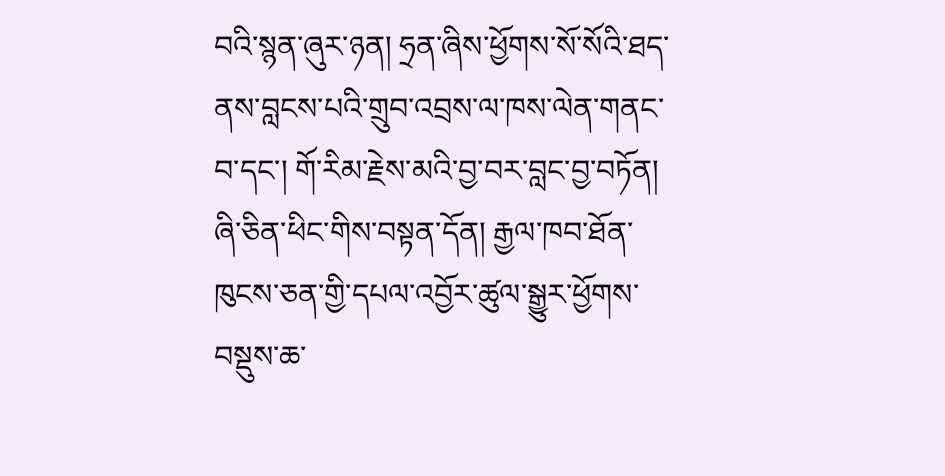བའི་སྙན་ཞུར་ཉན། ཧྲན་ཞིས་ཕྱོགས་སོ་སོའི་ཐད་ནས་བླངས་པའི་གྲུབ་འབྲས་ལ་ཁས་ལེན་གནང་བ་དང་། གོ་རིམ་རྗེས་མའི་བྱ་བར་བླང་བྱ་བཏོན།
ཞི་ཅིན་ཕིང་གིས་བསྟན་དོན། རྒྱལ་ཁབ་ཐོན་ཁུངས་ཅན་གྱི་དཔལ་འབྱོར་ཚུལ་སྒྱུར་ཕྱོགས་བསྡུས་ཆ་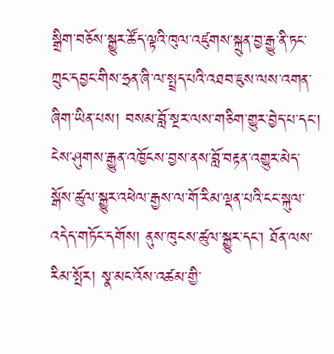སྒྲིག་བཅོས་སྒྱུར་ཚོད་ལྟའི་ཁུལ་འཛུགས་སྐྲུན་བྱ་རྒྱུ་ནི་ཏང་ཀྲུང་དབྱང་གིས་ཧྲན་ཞི་ལ་སྤྲད་པའི་འཐབ་ཇུས་ལས་འགན་ཞིག་ཡིན་པས། བསམ་བློ་སྔར་ལས་གཅིག་གྱུར་བྱེད་པ་དང་། ངེས་ཤུགས་རྒྱུན་འཁྱོངས་བྱས་ནས་བློ་བརྟན་འགྱུར་མེད་སྒོས་ཚུལ་སྒྱུར་འཕེལ་རྒྱས་ལ་གོ་རིམ་ལྡན་པའི་ངང་སྐུལ་འདེད་གཏོང་དགོས། ནུས་ཁུངས་ཚུལ་སྒྱུར་དང་། ཐོན་ལས་རིམ་སྤོར། སྣ་མང་འོས་འཚམ་གྱི་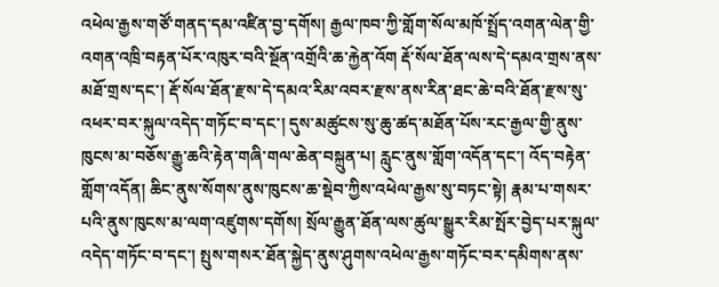འཕེལ་རྒྱས་གཙོ་གནད་དམ་འཛིན་བྱ་དགོས། རྒྱལ་ཁབ་ཀྱི་གློག་སོལ་མཁོ་སྤྲོད་འགན་ལེན་གྱི་འགན་འཁྲི་བརྟན་པོར་འཁུར་བའི་སྔོན་འགྲོའི་ཆ་རྐྱེན་འོག རྡོ་སོལ་ཐོན་ལས་དེ་དམའ་གྲས་ནས་མཐོ་གྲས་དང་། རྡོ་སོལ་ཐོན་རྫས་དེ་དམའ་རིམ་འབར་རྫས་ནས་རིན་ཐང་ཆེ་བའི་ཐོན་རྫས་སུ་འཕར་བར་སྐུལ་འདེད་གཏོང་བ་དང་། དུས་མཚུངས་སུ་ཆུ་ཚད་མཐོན་པོས་རང་རྒྱལ་གྱི་ནུས་ཁུངས་མ་བཅོས་རྒྱུ་ཆའི་རྟེན་གཞི་གལ་ཆེན་བསྐྲུན་པ། རླུང་ནུས་གློག་འདོན་དང་། འོད་བརྟེན་གློག་འདོན། ཆིང་ནུས་སོགས་ནུས་ཁུངས་ཆ་སྡེབ་ཀྱིས་འཕེལ་རྒྱས་སུ་བཏང་སྟེ། རྣམ་པ་གསར་པའི་ནུས་ཁུངས་མ་ལག་འཛུགས་དགོས། སྲོལ་རྒྱུན་ཐོན་ལས་ཚུལ་སྒྱུར་རིམ་སྤོར་བྱེད་པར་སྐུལ་འདེད་གཏོང་བ་དང་། སྤུས་གསར་ཐོན་སྐྱེད་ནུས་ཤུགས་འཕེལ་རྒྱས་གཏོང་བར་དམིགས་ནས་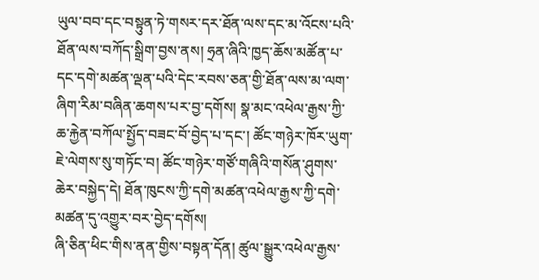ཡུལ་བབ་དང་བསྟུན་ཏེ་གསར་དར་ཐོན་ལས་དང་མ་འོངས་པའི་ཐོན་ལས་བཀོད་སྒྲིག་བྱས་ནས། ཧྲན་ཞིའི་ཁྱད་ཆོས་མཚོན་པ་དང་དགེ་མཚན་ལྡན་པའི་དེང་རབས་ཅན་གྱི་ཐོན་ལས་མ་ལག་ཞིག་རིམ་བཞིན་ཆགས་པར་བྱ་དགོས། སྣ་མང་འཕེལ་རྒྱས་ཀྱི་ཆ་རྐྱེན་བཀོལ་སྤྱོད་བཟང་བོ་བྱེད་པ་དང་། ཚོང་གཉེར་ཁོར་ཡུག་ཇེ་ལེགས་སུ་གཏོང་བ། ཚོང་གཉེར་གཙོ་གཞིའི་གསོན་ཤུགས་ཆེར་བསྐྱེད་དེ། ཐོན་ཁུངས་ཀྱི་དགེ་མཚན་འཕེལ་རྒྱས་ཀྱི་དགེ་མཚན་དུ་འགྱུར་བར་བྱེད་དགོས།
ཞི་ཅིན་ཕིང་གིས་ནན་གྱིས་བསྟན་དོན། ཚུལ་སྒྱུར་འཕེལ་རྒྱས་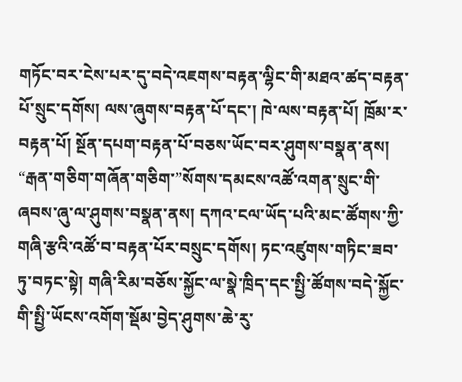གཏོང་བར་ངེས་པར་དུ་བདེ་འཇགས་བརྟན་ལྷིང་གི་མཐའ་ཚད་བརྟན་པོ་སྲུང་དགོས། ལས་ཞུགས་བརྟན་པོ་དང་། ཁེ་ལས་བརྟན་པོ། ཁྲོམ་ར་བརྟན་པོ། སྔོན་དཔག་བརྟན་པོ་བཅས་ཡོང་བར་ཤུགས་བསྣན་ནས། “རྒན་གཅིག་གཞོན་གཅིག་”སོགས་དམངས་འཚོ་འགན་སྲུང་གི་ཞབས་ཞུ་ལ་ཤུགས་བསྣན་ནས། དཀའ་ངལ་ཡོད་པའི་མང་ཚོགས་ཀྱི་གཞི་རྩའི་འཚོ་བ་བརྟན་པོར་བསྲུང་དགོས། ཏང་འཛུགས་གཏིང་ཟབ་ཏུ་བཏང་སྟེ། གཞི་རིམ་བཅོས་སྐྱོང་ལ་སྣེ་ཁྲིད་དང་སྤྱི་ཚོགས་བདེ་སྐྱོང་གི་སྤྱི་ཡོངས་འགོག་སྡོམ་བྱེད་ཤུགས་ཆེ་རུ་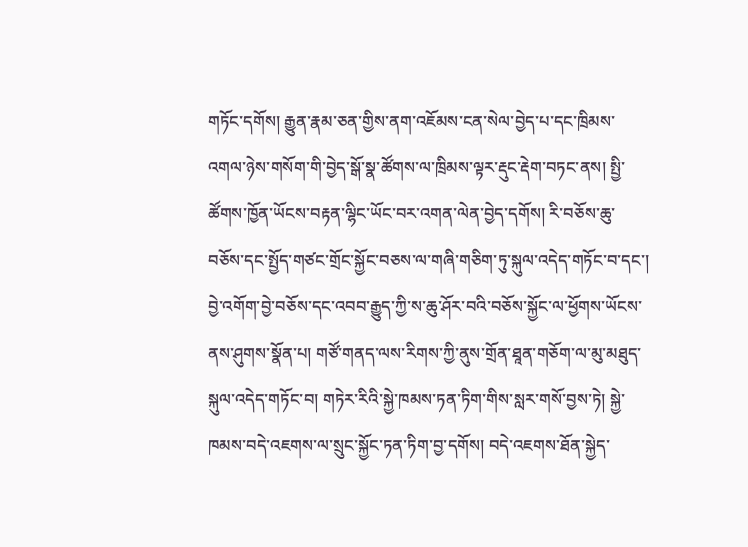གཏོང་དགོས། རྒྱུན་རྣམ་ཅན་གྱིས་ནག་འཇོམས་ངན་སེལ་བྱེད་པ་དང་ཁྲིམས་འགལ་ཉེས་གསོག་གི་བྱེད་སྒོ་སྣ་ཚོགས་ལ་ཁྲིམས་ལྟར་རྡུང་རྡེག་བཏང་ནས། སྤྱི་ཚོགས་ཁྱོན་ཡོངས་བརྟན་ལྷིང་ཡོང་བར་འགན་ལེན་བྱེད་དགོས། རི་བཅོས་ཆུ་བཅོས་དང་སྤྱོད་གཙང་གྲོང་སྐྱོང་བཅས་ལ་གཞི་གཅིག་ཏུ་སྐུལ་འདེད་གཏོང་བ་དང་། བྱེ་འགོག་བྱེ་བཅོས་དང་འབབ་རྒྱུད་ཀྱི་ས་ཆུ་ཤོར་བའི་བཅོས་སྐྱོང་ལ་ཕྱོགས་ཡོངས་ནས་ཤུགས་སྣོན་པ། གཙོ་གནད་ལས་རིགས་ཀྱི་ནུས་གྲོན་ཐཱན་གཅོག་ལ་མུ་མཐུད་སྐུལ་འདེད་གཏོང་བ། གཏེར་རིའི་སྐྱེ་ཁམས་ཏན་ཏིག་གིས་སླར་གསོ་བྱས་ཏེ། སྐྱེ་ཁམས་བདེ་འཇགས་ལ་སྲུང་སྐྱོང་ཏན་ཏིག་བྱ་དགོས། བདེ་འཇགས་ཐོན་སྐྱེད་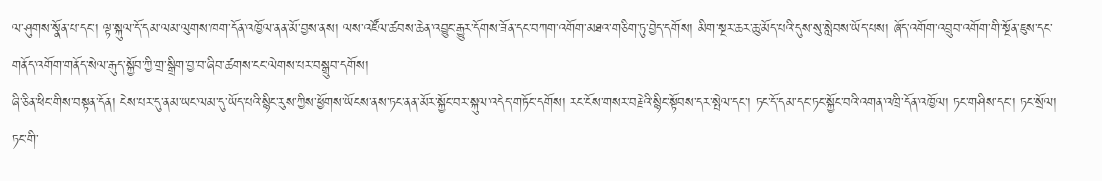ལ་ཤུགས་སྣོན་པ་དང་། ལྟ་སྐུལ་དོ་དམ་ལམ་ལུགས་ཁག་དོན་འཁྱོལ་ནན་མོ་བྱས་ནས། ལས་འཛོལ་ཚབས་ཆེན་འབྱུང་རྒྱུར་དོགས་ཟོན་དང་བཀག་འགོག་མཐའ་གཅིག་ཏུ་བྱེད་དགོས། མིག་སྔར་ཆར་ཆུ་མོད་པའི་དུས་སུ་སླེབས་ཡོད་པས། ཞོད་འགོག་འབྲུབ་འགོག་གི་སྔོན་ཇུས་དང་གནོད་འགོག་གནོད་སེལ་རྒུད་སྐྱོབ་ཀྱི་གྲ་སྒྲིག་བྱ་བ་ཞིབ་ཚགས་ངང་ལེགས་པར་བསྒྲུབ་དགོས།
ཞི་ཅིན་ཕིང་གིས་བསྟན་དོན། ངེས་པར་དུ་ནམ་ཡང་ལམ་དུ་ཡོད་པའི་སྙིང་རུས་ཀྱིས་ཕྱོགས་ཡོངས་ནས་ཏང་ནན་མོར་སྐྱོང་བར་སྐུལ་འདེད་གཏོང་དགོས། རང་ངོས་གསར་བརྗེའི་སྙིང་སྟོབས་དར་སྤེལ་དང་། ཏང་དོ་དམ་དང་ཏང་སྐྱོང་བའི་འགན་འཁྲི་དོན་འཁྱོལ། ཏང་གཤིས་དང་། ཏང་སྲོལ། ཏང་གི་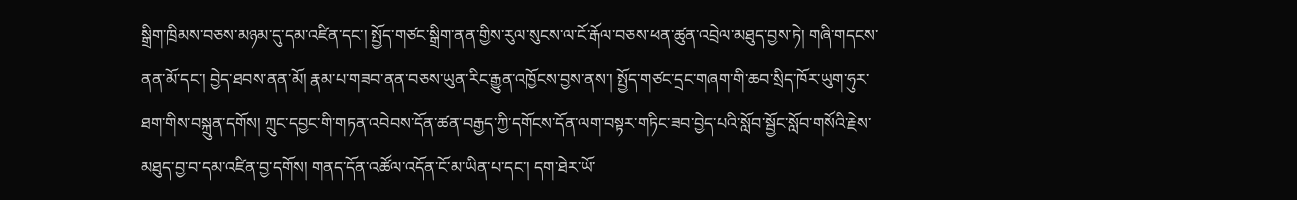སྒྲིག་ཁྲིམས་བཅས་མཉམ་དུ་དམ་འཛིན་དང་། སྤྱོད་གཙང་སྒྲིག་ནན་གྱིས་རུལ་སུངས་ལ་ངོ་རྒོལ་བཅས་ཕན་ཚུན་འབྲེལ་མཐུད་བྱས་ཏེ། གཞི་གདངས་ནན་མོ་དང་། བྱེད་ཐབས་ནན་མོ། རྣམ་པ་གཟབ་ནན་བཅས་ཡུན་རིང་རྒྱུན་འཁྱོངས་བྱས་ནས་། སྤྱོད་གཙང་དྲང་གཞག་གི་ཆབ་སྲིད་ཁོར་ཡུག་ཧུར་ཐག་གིས་བསྐྲུན་དགོས། ཀྲུང་དབྱང་གི་གཏན་འབེབས་དོན་ཚན་བརྒྱད་ཀྱི་དགོངས་དོན་ལག་བསྟར་གཏིང་ཟབ་བྱེད་པའི་སློབ་སྦྱོང་སློབ་གསོའི་རྗེས་མཐུད་བྱ་བ་དམ་འཛིན་བྱ་དགོས། གནད་དོན་འཚོལ་འདོན་ངོ་མ་ཡིན་པ་དང་། དག་ཐེར་ཡོ་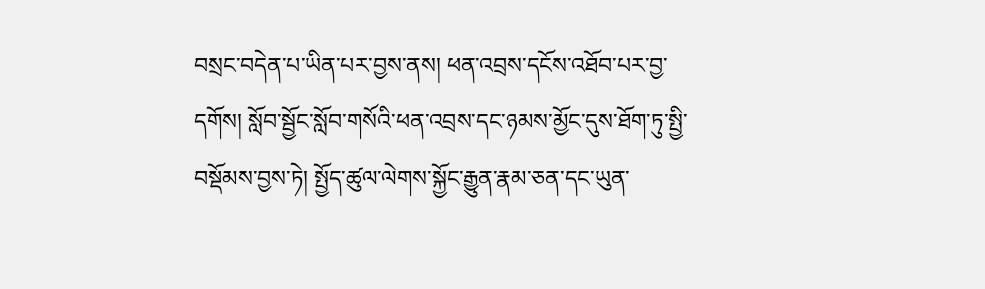བསྲང་བདེན་པ་ཡིན་པར་བྱས་ནས། ཕན་འབྲས་དངོས་འཐོབ་པར་བྱ་དགོས། སློབ་སྦྱོང་སློབ་གསོའི་ཕན་འབྲས་དང་ཉམས་མྱོང་དུས་ཐོག་ཏུ་སྤྱི་བསྡོམས་བྱས་ཏེ། སྤྱོད་ཚུལ་ལེགས་སྐྱོང་རྒྱུན་རྣམ་ཅན་དང་ཡུན་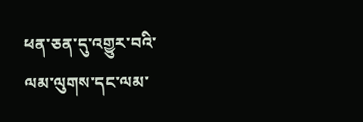ཕན་ཅན་དུ་འགྱུར་བའི་ལམ་ལུགས་དང་ལམ་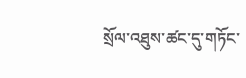སྲོལ་འཐུས་ཚང་དུ་གཏོང་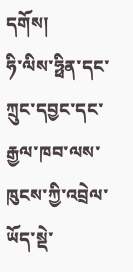དགོས།
ཧི་ལིས་ཧྥིན་དང་ཀྲུང་དབྱང་དང་རྒྱལ་ཁབ་ལས་ཁུངས་ཀྱི་འབྲེལ་ཡོད་སྡེ་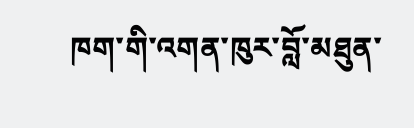ཁག་གི་འགན་ཁུར་བློ་མཐུན་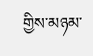གྱིས་མཉམ་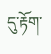དུ་རྟོག་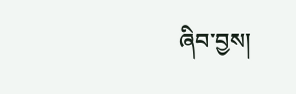ཞིབ་བྱས།